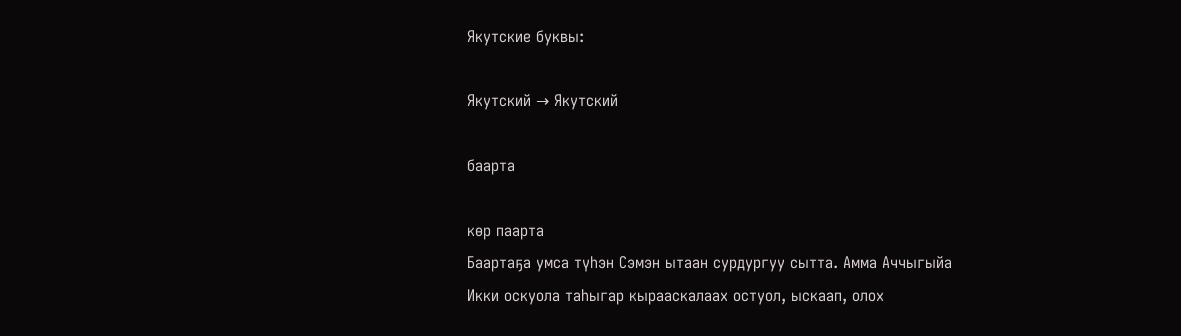Якутские буквы:

Якутский → Якутский

баарта

көр паарта
Баартаҕа умса түһэн Сэмэн ытаан сурдургуу сытта. Амма Аччыгыйа
Икки оскуола таһыгар кырааскалаах остуол, ыскаап, олох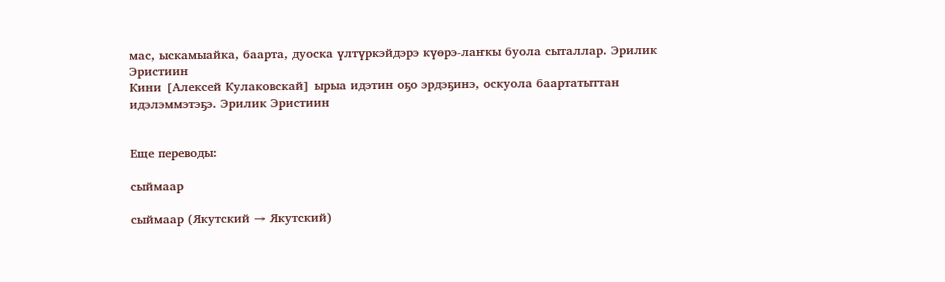мас, ыскамыайка, баарта, дуоска үлтүркэйдэрэ күөрэ-лаҥкы буола сыталлар. Эрилик Эристиин
Кини [Алексей Кулаковскай] ырыа идэтин оҕо эрдэҕинэ, оскуола баартатыттан идэлэммэтэҕэ. Эрилик Эристиин


Еще переводы:

сыймаар

сыймаар (Якутский → Якутский)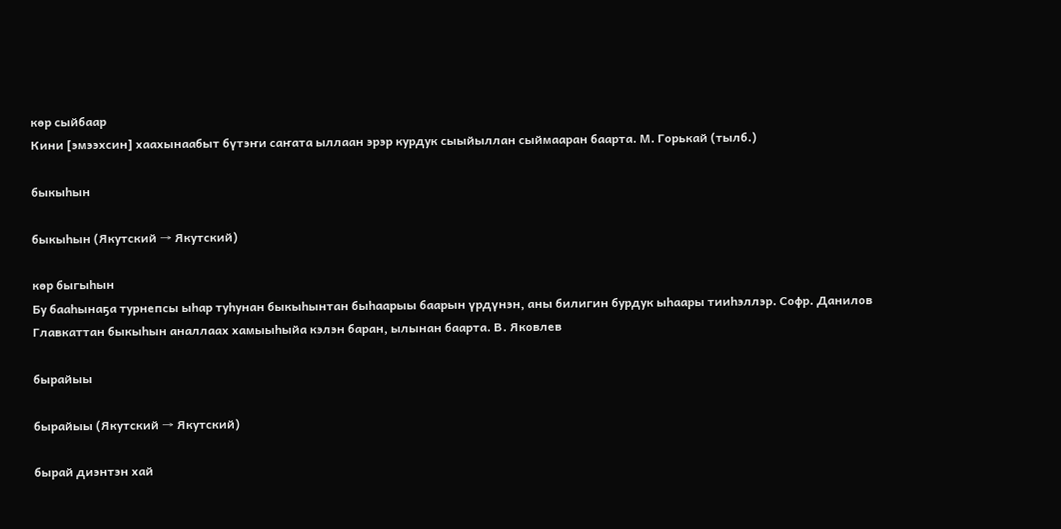көр сыйбаар
Кини [эмээхсин] хаахынаабыт бүтэҥи саҥата ыллаан эрэр курдук сыыйыллан сыймааран баарта. М. Горькай (тылб.)

быкыһын

быкыһын (Якутский → Якутский)

көр быгыһын
Бу бааһынаҕа турнепсы ыһар туһунан быкыһынтан быһаарыы баарын үрдүнэн, аны билигин бурдук ыһаары тииһэллэр. Софр. Данилов
Главкаттан быкыһын аналлаах хамыыһыйа кэлэн баран, ылынан баарта. В. Яковлев

бырайыы

бырайыы (Якутский → Якутский)

бырай диэнтэн хай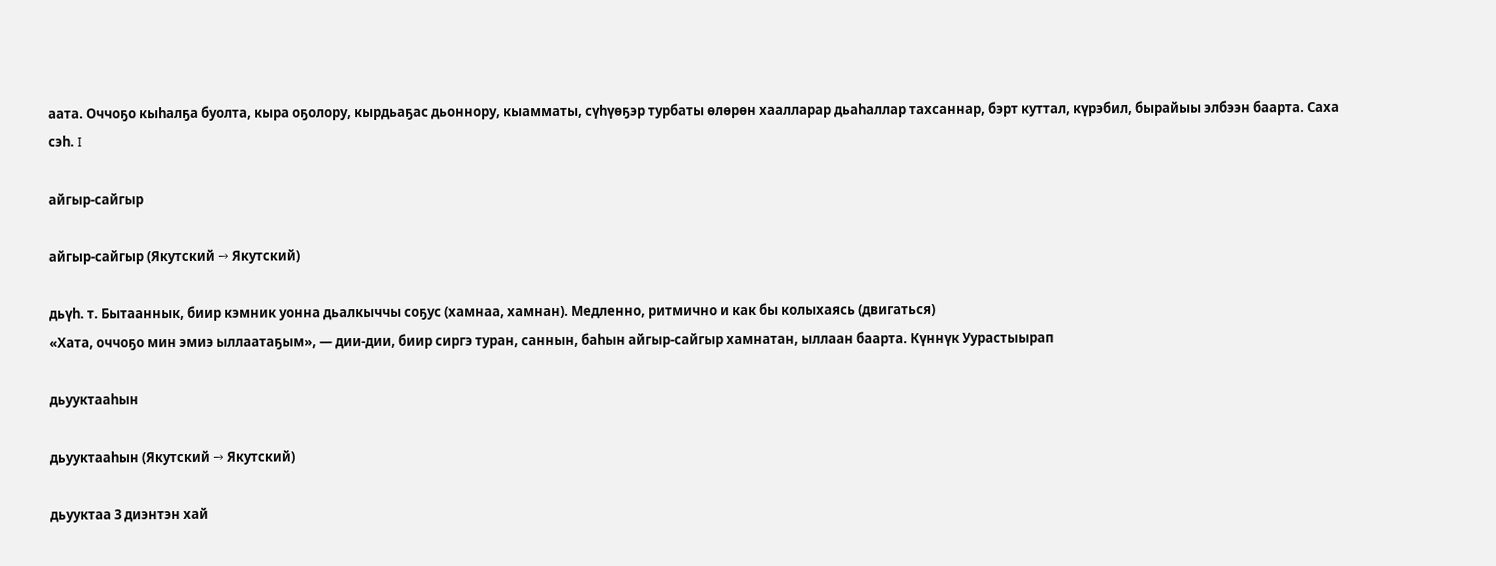аата. Оччоҕо кыһалҕа буолта, кыра оҕолору, кырдьаҕас дьоннору, кыамматы, сүһүөҕэр турбаты өлөрөн хаалларар дьаһаллар тахсаннар, бэрт куттал, күрэбил, бырайыы элбээн баарта. Саха сэһ. I

айгыр-сайгыр

айгыр-сайгыр (Якутский → Якутский)

дьүһ. т. Бытааннык, биир кэмник уонна дьалкыччы соҕус (хамнаа, хамнан). Медленно, ритмично и как бы колыхаясь (двигаться)
«Хата, оччоҕо мин эмиэ ыллаатаҕым», — дии-дии, биир сиргэ туран, саннын, баһын айгыр-сайгыр хамнатан, ыллаан баарта. Күннүк Уурастыырап

дьууктааһын

дьууктааһын (Якутский → Якутский)

дьууктаа 3 диэнтэн хай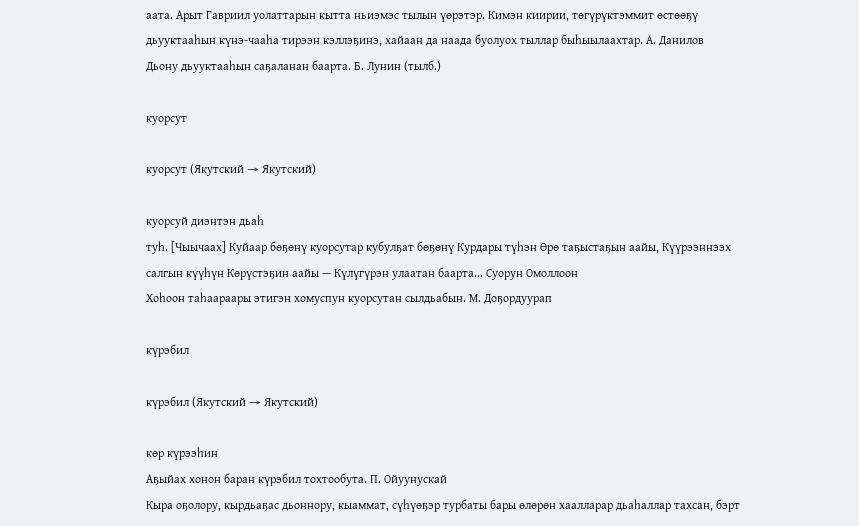аата. Арыт Гавриил уолаттарын кытта ньиэмэс тылын үөрэтэр. Кимэн киирии, төгүрүктэммит өстөөҕү дьууктааһын күнэ-чааһа тирээн кэллэҕинэ, хайаан да наада буолуох тыллар быһыылаахтар. А. Данилов
Дьону дьууктааһын саҕаланан баарта. Б. Лунин (тылб.)

куорсут

куорсут (Якутский → Якутский)

куорсуй диэнтэн дьаһ
туһ. [Чыычаах] Куйаар бөҕөнү куорсутар кубулҕат бөҕөнү Курдары түһэн Өрө таҕыстаҕын аайы, Күүрээннээх салгын күүһүн Көрүстэҕин аайы — Күлүгүрэн улаатан баарта... Суорун Омоллоон
Хоһоон таһаараары этигэн хомуспун куорсутан сылдьабын. М. Доҕордуурап

күрэбил

күрэбил (Якутский → Якутский)

көр күрээһин
Аҕыйах хонон баран күрэбил тохтообута. П. Ойуунускай
Кыра оҕолору, кырдьаҕас дьоннору, кыаммат, сүһүөҕэр турбаты бары өлөрөн хаалларар дьаһаллар тахсан, бэрт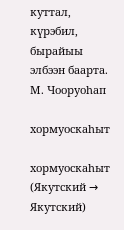куттал, күрэбил, бырайыы элбээн баарта. М. Чооруоһап

хормуоскаһыт

хормуоскаһыт (Якутский → Якутский)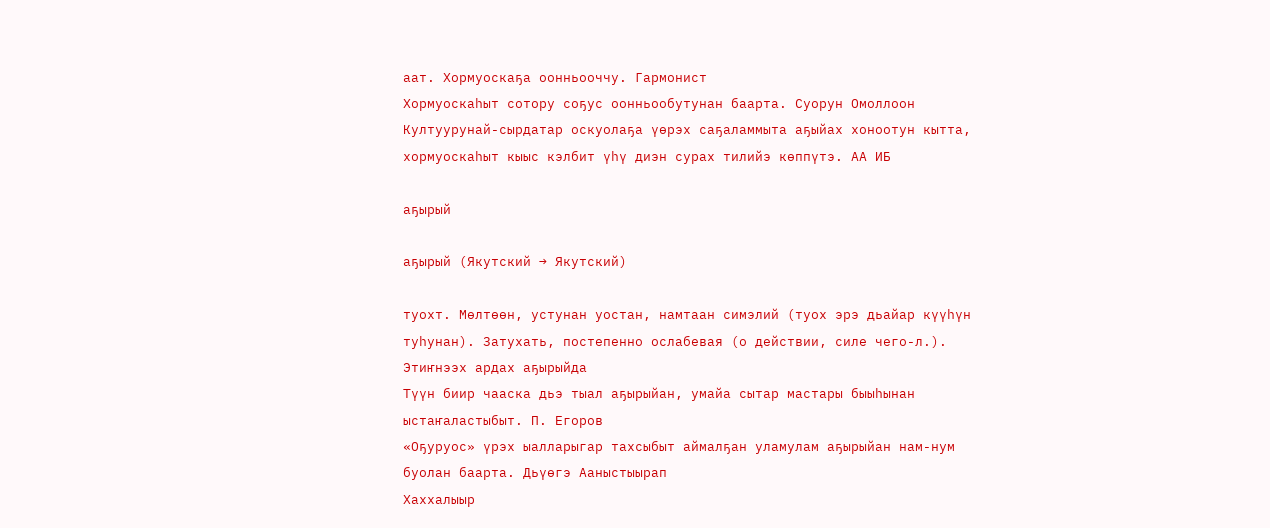аат. Хормуоскаҕа оонньооччу. Гармонист
Хормуоскаһыт сотору соҕус оонньообутунан баарта. Суорун Омоллоон
Култуурунай-сырдатар оскуолаҕа үөрэх саҕаламмыта аҕыйах хоноотун кытта, хормуоскаһыт кыыс кэлбит үһү диэн сурах тилийэ көппүтэ. АА ИБ

аҕырый

аҕырый (Якутский → Якутский)

туохт. Мөлтөөн, устунан уостан, намтаан симэлий (туох эрэ дьайар күүһүн туһунан). Затухать, постепенно ослабевая (о действии, силе чего-л.). Этиҥнээх ардах аҕырыйда
Түүн биир чааска дьэ тыал аҕырыйан, умайа сытар мастары быыһынан ыстаҥаластыбыт. П. Егоров
«Оҕуруос» үрэх ыалларыгар тахсыбыт аймалҕан уламулам аҕырыйан нам-нум буолан баарта. Дьүөгэ Ааныстыырап
Хаххалыыр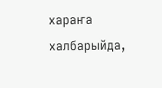хараҥа халбарыйда,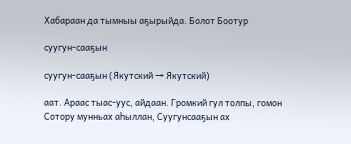Хабараан да тымныы аҕырыйда. Болот Боотур

суугун-сааҕын

суугун-сааҕын (Якутский → Якутский)

аат. Араас тыас-уус, айдаан. Громкий гул толпы, гомон
Сотору мунньах аһыллан, Суугунсааҕын ах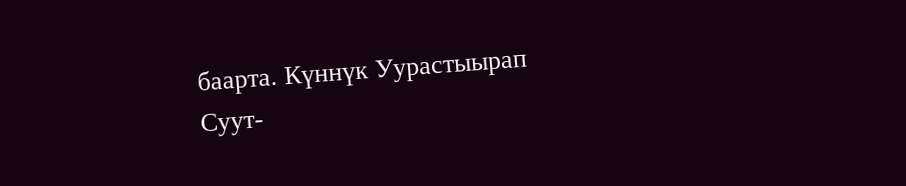баарта. Күннүк Уурастыырап
Суут-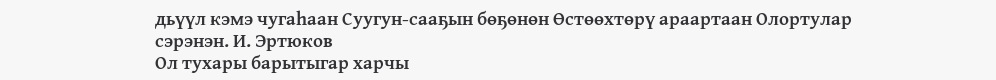дьүүл кэмэ чугаһаан Суугун-сааҕын бөҕөнөн Өстөөхтөрү араартаан Олортулар сэрэнэн. И. Эртюков
Ол тухары барытыгар харчы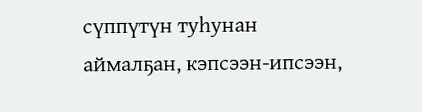сүппүтүн туһунан аймалҕан, кэпсээн-ипсээн,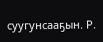суугунсааҕын. Р.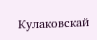Кулаковскай